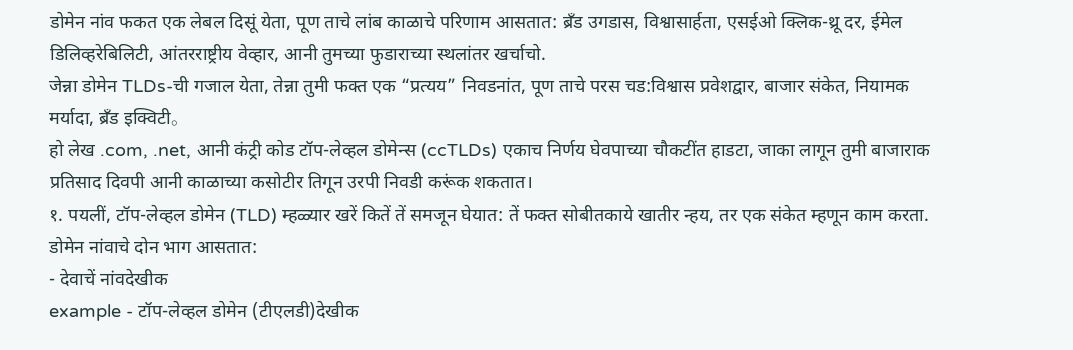डोमेन नांव फकत एक लेबल दिसूं येता, पूण ताचे लांब काळाचे परिणाम आसतात: ब्रँड उगडास, विश्वासार्हता, एसईओ क्लिक-थ्रू दर, ईमेल डिलिव्हरेबिलिटी, आंतरराष्ट्रीय वेव्हार, आनी तुमच्या फुडाराच्या स्थलांतर खर्चाचो.
जेन्ना डोमेन TLDs-ची गजाल येता, तेन्ना तुमी फक्त एक “प्रत्यय” निवडनांत, पूण ताचे परस चड:विश्वास प्रवेशद्वार, बाजार संकेत, नियामक मर्यादा, ब्रँड इक्विटी。
हो लेख .com, .net, आनी कंट्री कोड टॉप-लेव्हल डोमेन्स (ccTLDs) एकाच निर्णय घेवपाच्या चौकटींत हाडटा, जाका लागून तुमी बाजाराक प्रतिसाद दिवपी आनी काळाच्या कसोटीर तिगून उरपी निवडी करूंक शकतात।
१. पयलीं, टॉप-लेव्हल डोमेन (TLD) म्हळ्यार खरें कितें तें समजून घेयात: तें फक्त सोबीतकाये खातीर न्हय, तर एक संकेत म्हणून काम करता.
डोमेन नांवाचे दोन भाग आसतात:
- देवाचें नांवदेखीक
example - टॉप-लेव्हल डोमेन (टीएलडी)देखीक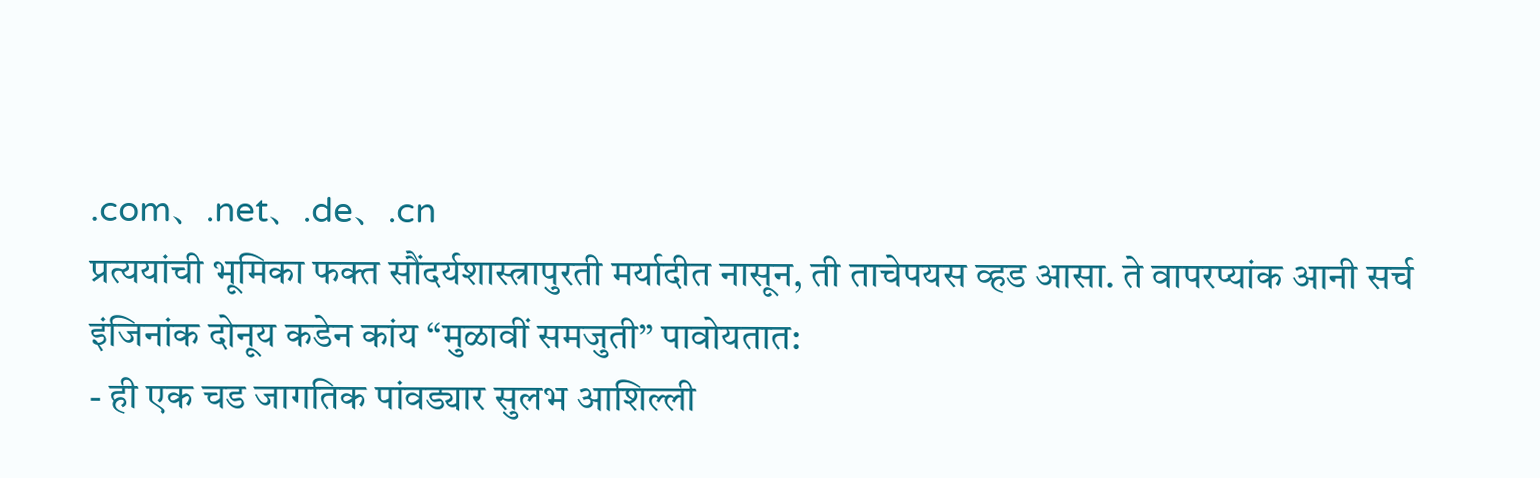.com、.net、.de、.cn
प्रत्ययांची भूमिका फक्त सौंदर्यशास्त्रापुरती मर्यादीत नासून, ती ताचेपयस व्हड आसा. ते वापरप्यांक आनी सर्च इंजिनांक दोनूय कडेन कांय “मुळावीं समजुती” पावोयतात:
- ही एक चड जागतिक पांवड्यार सुलभ आशिल्ली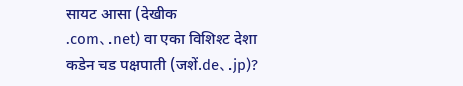सायट आसा (देखीक
.com、.net) वा एका विशिश्ट देशा कडेन चड पक्षपाती (जशें.de、.jp)?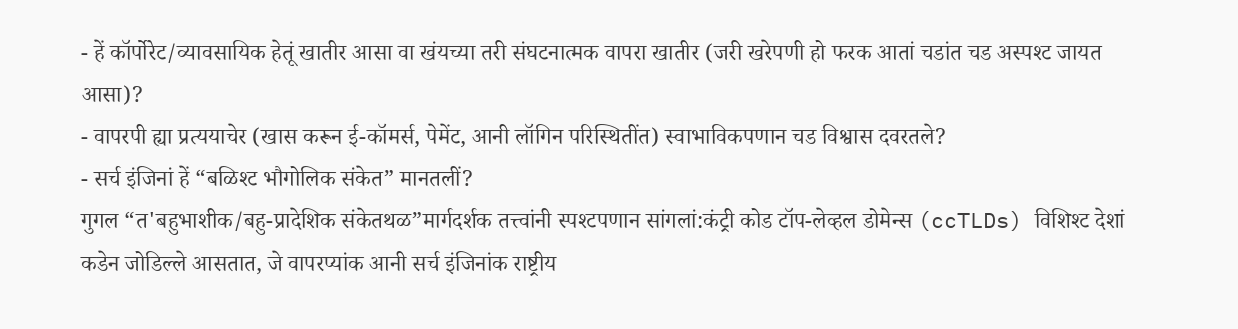- हें कॉर्पोरेट/व्यावसायिक हेतूं खातीर आसा वा खंयच्या तरी संघटनात्मक वापरा खातीर (जरी खरेपणी हो फरक आतां चडांत चड अस्पश्ट जायत आसा)?
- वापरपी ह्या प्रत्ययाचेर (खास करून ई-कॉमर्स, पेमेंट, आनी लॉगिन परिस्थितींत) स्वाभाविकपणान चड विश्वास दवरतले?
- सर्च इंजिनां हें “बळिश्ट भौगोलिक संकेत” मानतलीं?
गुगल “त'बहुभाशीक/बहु-प्रादेशिक संकेतथळ”मार्गदर्शक तत्त्वांनी स्पश्टपणान सांगलां:कंट्री कोड टॉप-लेव्हल डोमेन्स (ccTLDs) विशिश्ट देशां कडेन जोडिल्ले आसतात, जे वापरप्यांक आनी सर्च इंजिनांक राष्ट्रीय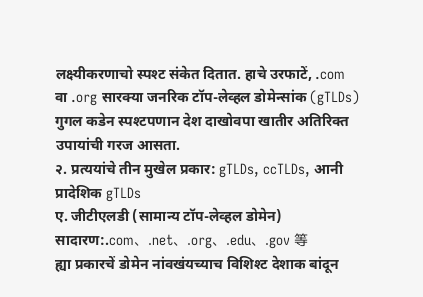लक्ष्यीकरणाचो स्पश्ट संकेत दितात. हाचे उरफाटें, .com वा .org सारक्या जनरिक टॉप-लेव्हल डोमेन्सांक (gTLDs) गुगल कडेन स्पश्टपणान देश दाखोवपा खातीर अतिरिक्त उपायांची गरज आसता.
२. प्रत्ययांचे तीन मुखेल प्रकार: gTLDs, ccTLDs, आनी प्रादेशिक gTLDs
ए. जीटीएलडी (सामान्य टॉप-लेव्हल डोमेन)
सादारण:.com、.net、.org、.edu、.gov 等
ह्या प्रकारचें डोमेन नांवखंयच्याच विशिश्ट देशाक बांदून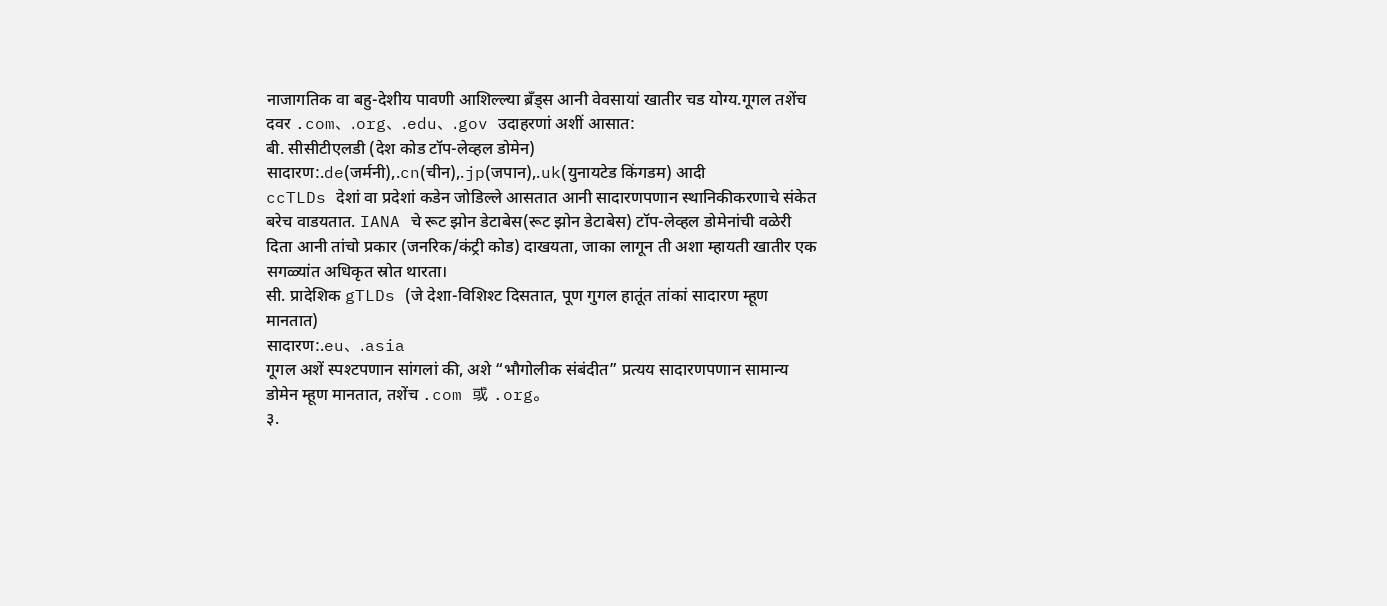नाजागतिक वा बहु-देशीय पावणी आशिल्ल्या ब्रँड्स आनी वेवसायां खातीर चड योग्य.गूगल तशेंच दवर .com、.org、.edu、.gov उदाहरणां अशीं आसात:
बी. सीसीटीएलडी (देश कोड टॉप-लेव्हल डोमेन)
सादारण:.de(जर्मनी),.cn(चीन),.jp(जपान),.uk(युनायटेड किंगडम) आदी
ccTLDs देशां वा प्रदेशां कडेन जोडिल्ले आसतात आनी सादारणपणान स्थानिकीकरणाचे संकेत बरेच वाडयतात. IANA चे रूट झोन डेटाबेस(रूट झोन डेटाबेस) टॉप-लेव्हल डोमेनांची वळेरी दिता आनी तांचो प्रकार (जनरिक/कंट्री कोड) दाखयता, जाका लागून ती अशा म्हायती खातीर एक सगळ्यांत अधिकृत स्रोत थारता।
सी. प्रादेशिक gTLDs (जे देशा-विशिश्ट दिसतात, पूण गुगल हातूंत तांकां सादारण म्हूण मानतात)
सादारण:.eu、.asia
गूगल अशें स्पश्टपणान सांगलां की, अशे “भौगोलीक संबंदीत” प्रत्यय सादारणपणान सामान्य डोमेन म्हूण मानतात, तशेंच .com 或 .org。
३.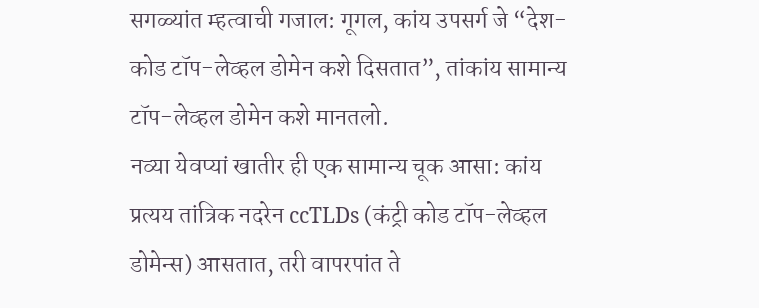सगळ्यांत म्हत्वाची गजाल: गूगल, कांय उपसर्ग जे “देश-कोड टॉप-लेव्हल डोमेन कशे दिसतात”, तांकांय सामान्य टॉप-लेव्हल डोमेन कशे मानतलो.
नव्या येवप्यां खातीर ही एक सामान्य चूक आसा: कांय प्रत्यय तांत्रिक नदरेन ccTLDs (कंट्री कोड टॉप-लेव्हल डोमेन्स) आसतात, तरी वापरपांत ते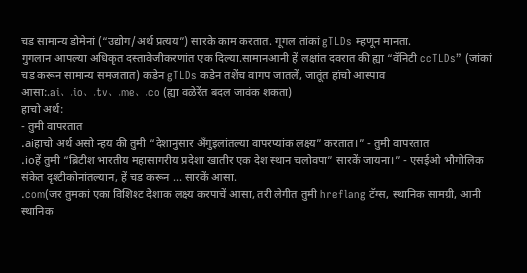चड सामान्य डोमेनां (“उद्योग/अर्थ प्रत्यय”) सारके काम करतात. गूगल तांकां gTLDs म्हणून मानता.
गुगलान आपल्या अधिकृत दस्तावेजीकरणांत एक दिल्या.सामानआनी हें लक्षांत दवरात की ह्या “वॅनिटी ccTLDs” (जांकां चड करून सामान्य समजतात) कडेन gTLDs कडेन तशेंच वागप जातलें, जातूंत हांचो आस्पाव आसा:.ai、.io、.tv、.me、.co (ह्या वळेरेंत बदल जावंक शकता)
हाचो अर्थ:
- तुमी वापरतात
.aiहाचो अर्थ असो न्हय की तुमी “देशानुसार ॲंगुइलांतल्या वापरप्यांक लक्ष्य” करतात।” - तुमी वापरतात
.ioहें तुमी “ब्रिटीश भारतीय महासागरीय प्रदेशा खातीर एक देश स्थान चलोवपा” सारकें जायना।” - एसईओ भौगोलिक संकेत दृश्टीकोनांतल्यान, हें चड करून ... सारकें आसा.
.com(जर तुमकां एका विशिश्ट देशाक लक्ष्य करपाचें आसा, तरी लेगीत तुमी hreflang टॅग्स, स्थानिक सामग्री, आनी स्थानिक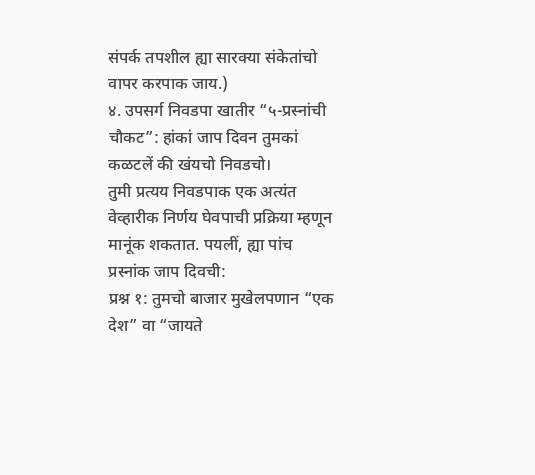संपर्क तपशील ह्या सारक्या संकेतांचो वापर करपाक जाय.)
४. उपसर्ग निवडपा खातीर “५-प्रस्नांची चौकट”: हांकां जाप दिवन तुमकां कळटलें की खंयचो निवडचो।
तुमी प्रत्यय निवडपाक एक अत्यंत वेव्हारीक निर्णय घेवपाची प्रक्रिया म्हणून मानूंक शकतात. पयलीं, ह्या पांच प्रस्नांक जाप दिवची:
प्रश्न १: तुमचो बाजार मुखेलपणान “एक देश” वा “जायते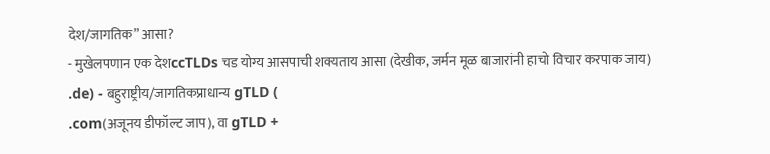देश/जागतिक” आसा?
- मुखेलपणान एक देशccTLDs चड योग्य आसपाची शक्यताय आसा (देखीक, जर्मन मूळ बाजारांनी हाचो विचार करपाक जाय)
.de) - बहुराष्ट्रीय/जागतिकप्राधान्य gTLD (
.com(अजूनय डीफॉल्ट जाप), वा gTLD +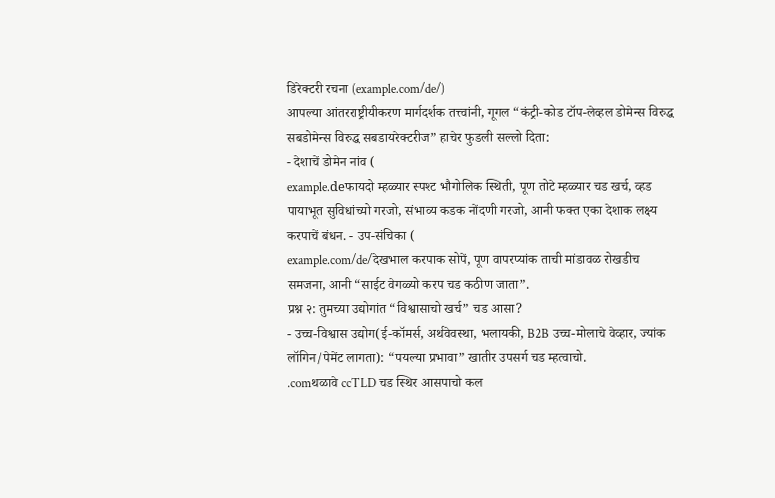डिरेक्टरी रचना (example.com/de/)
आपल्या आंतरराष्ट्रीयीकरण मार्गदर्शक तत्त्वांनी, गूगल “कंट्री-कोड टॉप-लेव्हल डोमेन्स विरुद्ध सबडोमेन्स विरुद्ध सबडायरेक्टरीज” हाचेर फुडली सल्लो दिता:
- देशाचें डोमेन नांव (
example.deफायदो म्हळ्यार स्पश्ट भौगोलिक स्थिती, पूण तोटे म्हळ्यार चड खर्च, व्हड पायाभूत सुविधांच्यो गरजो, संभाव्य कडक नोंदणी गरजो, आनी फक्त एका देशाक लक्ष्य करपाचें बंधन. - उप-संचिका (
example.com/de/देखभाल करपाक सोपें, पूण वापरप्यांक ताची मांडावळ रोखडीच समजना, आनी “साईट वेगळ्यो करप चड कठीण जाता”.
प्रश्न २: तुमच्या उद्योगांत “विश्वासाचो खर्च” चड आसा?
- उच्च-विश्वास उद्योग(ई-कॉमर्स, अर्थवेवस्था, भलायकी, B2B उच्च-मोलाचे वेव्हार, ज्यांक लॉगिन/पेमेंट लागता): “पयल्या प्रभावा” खातीर उपसर्ग चड म्हत्वाचो.
.comथळावे ccTLD चड स्थिर आसपाचो कल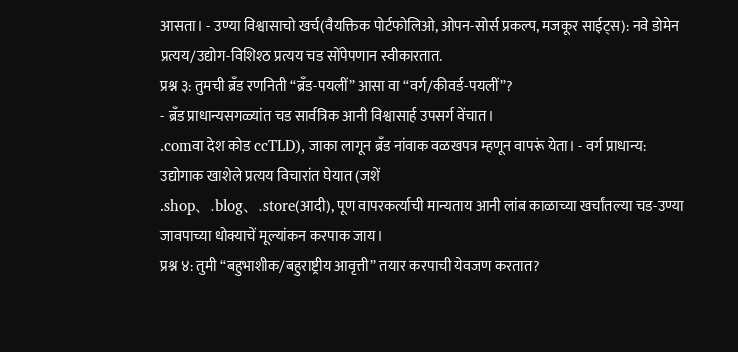आसता। - उण्या विश्वासाचो खर्च(वैयक्तिक पोर्टफोलिओ, ओपन-सोर्स प्रकल्प, मजकूर साईट्स): नवे डोमेन प्रत्यय/उद्योग-विशिश्ठ प्रत्यय चड सोंपेपणान स्वीकारतात.
प्रश्न ३: तुमची ब्रँड रणनिती “ब्रँड-पयलीं” आसा वा “वर्ग/कीवर्ड-पयलीं”?
- ब्रँड प्राधान्यसगळ्यांत चड सार्वत्रिक आनी विश्वासार्ह उपसर्ग वेंचात।
.comवा देश कोड ccTLD), जाका लागून ब्रँड नांवाक वळखपत्र म्हणून वापरूं येता। - वर्ग प्राधान्य: उद्योगाक खाशेले प्रत्यय विचारांत घेयात (जशें
.shop、.blog、.store(आदी), पूण वापरकर्त्याची मान्यताय आनी लांब काळाच्या खर्चांतल्या चड-उण्या जावपाच्या धोक्याचें मूल्यांकन करपाक जाय।
प्रश्न ४: तुमी “बहुभाशीक/बहुराष्ट्रीय आवृत्ती” तयार करपाची येवजण करतात?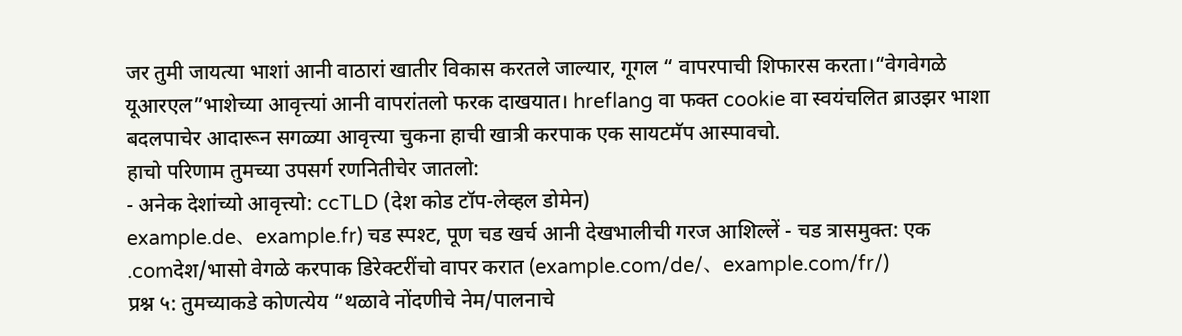जर तुमी जायत्या भाशां आनी वाठारां खातीर विकास करतले जाल्यार, गूगल “ वापरपाची शिफारस करता।“वेगवेगळे यूआरएल”भाशेच्या आवृत्त्यां आनी वापरांतलो फरक दाखयात। hreflang वा फक्त cookie वा स्वयंचलित ब्राउझर भाशा बदलपाचेर आदारून सगळ्या आवृत्त्या चुकना हाची खात्री करपाक एक सायटमॅप आस्पावचो.
हाचो परिणाम तुमच्या उपसर्ग रणनितीचेर जातलो:
- अनेक देशांच्यो आवृत्त्यो: ccTLD (देश कोड टॉप-लेव्हल डोमेन)
example.de、example.fr) चड स्पश्ट, पूण चड खर्च आनी देखभालीची गरज आशिल्लें - चड त्रासमुक्त: एक
.comदेश/भासो वेगळे करपाक डिरेक्टरींचो वापर करात (example.com/de/、example.com/fr/)
प्रश्न ५: तुमच्याकडे कोणत्येय “थळावे नोंदणीचे नेम/पालनाचे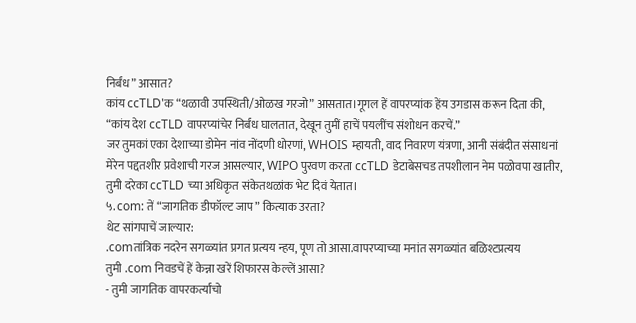निर्बंध” आसात?
कांय ccTLD'क “थळावी उपस्थिती/ओळख गरजो” आसतात।गूगल हें वापरप्यांक हेंय उगडास करून दिता की, “कांय देश ccTLD वापरप्यांचेर निर्बंध घालतात, देखून तुमीं हाचें पयलींच संशोधन करचें.”
जर तुमकां एका देशाच्या डोमेन नांव नोंदणी धोरणां, WHOIS म्हायती, वाद निवारण यंत्रणा, आनी संबंदीत संसाधनां मेरेन पद्दतशीर प्रवेशाची गरज आसल्यार, WIPO पुरवण करता ccTLD डेटाबेसचड तपशीलान नेम पळोवपा खातीर, तुमी दरेका ccTLD च्या अधिकृत संकेतथळांक भेट दिवं येतात।
५. com: तें “जागतिक डीफॉल्ट जाप” कित्याक उरता?
थेट सांगपाचें जाल्यार:
.comतांत्रिक नदरेन सगळ्यांत प्रगत प्रत्यय न्हय, पूण तो आसा.वापरप्याच्या मनांत सगळ्यांत बळिश्टप्रत्यय
तुमी .com निवडचें हें केन्ना खरें शिफारस केल्लें आसा?
- तुमी जागतिक वापरकर्त्यांचो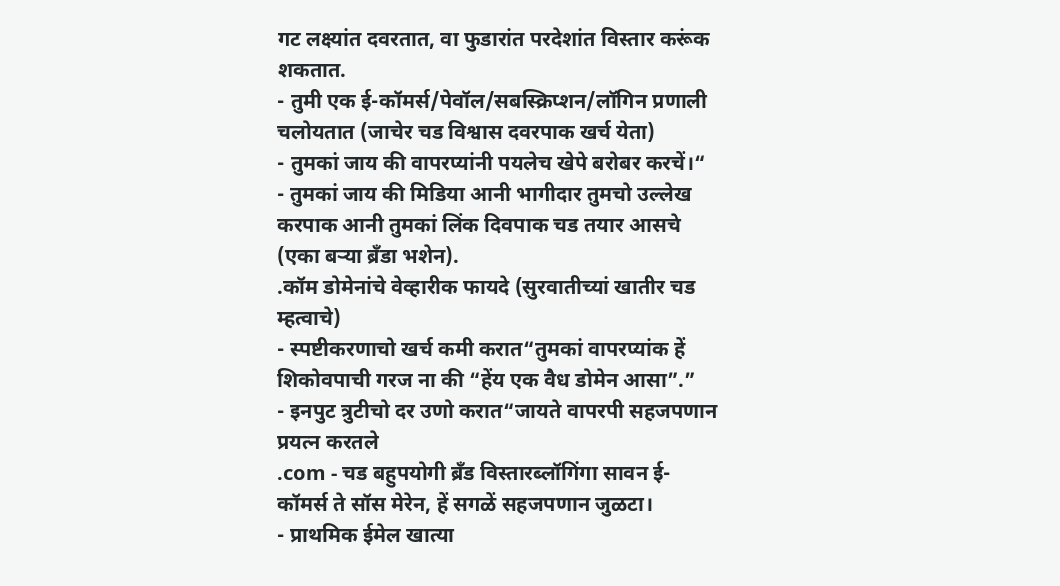गट लक्ष्यांत दवरतात, वा फुडारांत परदेशांत विस्तार करूंक शकतात.
- तुमी एक ई-कॉमर्स/पेवॉल/सबस्क्रिप्शन/लॉगिन प्रणाली चलोयतात (जाचेर चड विश्वास दवरपाक खर्च येता)
- तुमकां जाय की वापरप्यांनी पयलेच खेपे बरोबर करचें।“
- तुमकां जाय की मिडिया आनी भागीदार तुमचो उल्लेख करपाक आनी तुमकां लिंक दिवपाक चड तयार आसचे (एका बऱ्या ब्रँडा भशेन).
.कॉम डोमेनांचे वेव्हारीक फायदे (सुरवातीच्यां खातीर चड म्हत्वाचे)
- स्पष्टीकरणाचो खर्च कमी करात“तुमकां वापरप्यांक हें शिकोवपाची गरज ना की “हेंय एक वैध डोमेन आसा”.”
- इनपुट त्रुटीचो दर उणो करात“जायते वापरपी सहजपणान प्रयत्न करतले
.com - चड बहुपयोगी ब्रँड विस्तारब्लॉगिंगा सावन ई-कॉमर्स ते सॉस मेरेन, हें सगळें सहजपणान जुळटा।
- प्राथमिक ईमेल खात्या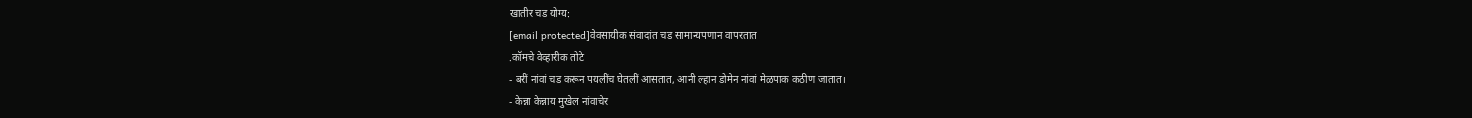खातीर चड योग्य:
[email protected]वेवसायीक संवादांत चड सामान्यपणान वापरतात
.कॉमचे वेव्हारीक तोटे
- बरीं नांवां चड करून पयलींच घेतलीं आसतात, आनी ल्हान डोमेन नांवां मेळपाक कठीण जातात।
- केन्ना केन्नाय मुखेल नांवाचेर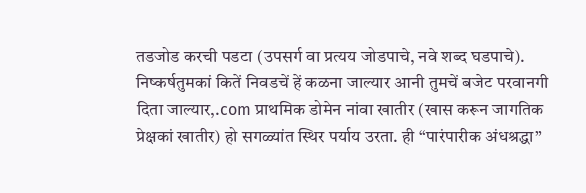तडजोड करची पडटा (उपसर्ग वा प्रत्यय जोडपाचे, नवे शब्द घडपाचे).
निष्कर्षतुमकां कितें निवडचें हें कळना जाल्यार आनी तुमचें बजेट परवानगी दिता जाल्यार,.com प्राथमिक डोमेन नांवा खातीर (खास करून जागतिक प्रेक्षकां खातीर) हो सगळ्यांत स्थिर पर्याय उरता. ही “पारंपारीक अंधश्रद्धा”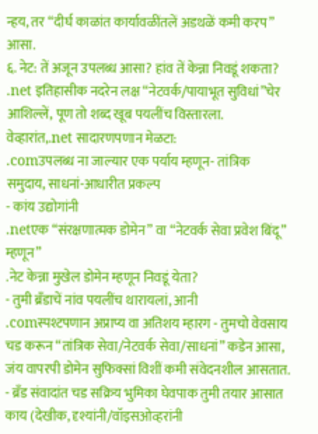न्हय, तर “दीर्घ काळांत कार्यावळींतलें अडथळें कमी करप” आसा.
६. नेट: तें अजून उपलब्ध आसा? हांव तें केन्ना निवडूं शकता?
.net इतिहासीक नदरेन लक्ष “नेटवर्क/पायाभूत सुविधां”चेर आशिल्लें, पूण तो शब्द खूब पयलींच विस्तारला. वेव्हारांत,.net सादारणपणान मेळटा:
.comउपलब्ध ना जाल्यार एक पर्याय म्हणून- तांत्रिक समुदाय, साधनां-आधारीत प्रकल्प
- कांय उद्योगांनी
.netएक “संरक्षणात्मक डोमेन” वा “नेटवर्क सेवा प्रवेश बिंदू” म्हणून”
.नेट केन्ना मुखेल डोमेन म्हणून निवडूं येता?
- तुमी ब्रँडाचें नांव पयलींच थारायलां, आनी
.comस्पश्टपणान अप्राप्य वा अतिशय म्हारग - तुमचो वेवसाय चड करून “तांत्रिक सेवा/नेटवर्क सेवा/साधनां” कडेन आसा, जंय वापरपी डोमेन सुफिक्सां विशीं कमी संवेदनशील आसतात.
- ब्रँड संवादांत चड सक्रिय भुमिका घेवपाक तुमी तयार आसात काय (देखीक, दृश्यांनी/वॉइसओव्हरांनी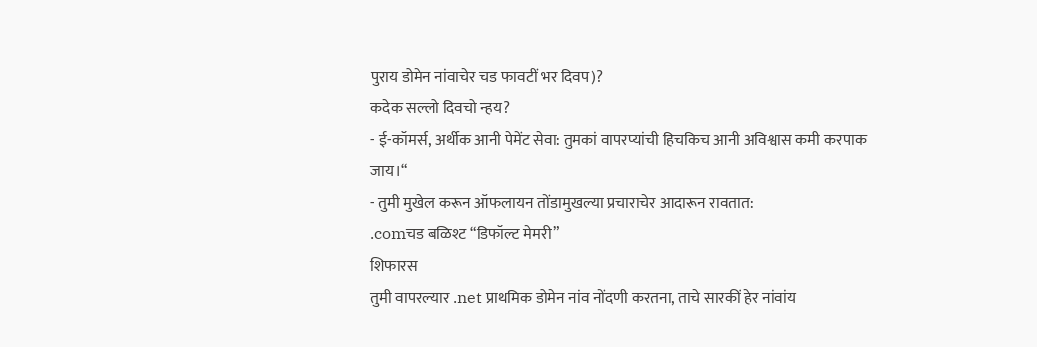पुराय डोमेन नांवाचेर चड फावटीं भर दिवप)?
कदेक सल्लो दिवचो न्हय?
- ई-कॉमर्स, अर्थीक आनी पेमेंट सेवा: तुमकां वापरप्यांची हिचकिच आनी अविश्वास कमी करपाक जाय।“
- तुमी मुखेल करून ऑफलायन तोंडामुखल्या प्रचाराचेर आदारून रावतात:
.comचड बळिश्ट “डिफॉल्ट मेमरी”
शिफारस
तुमी वापरल्यार .net प्राथमिक डोमेन नांव नोंदणी करतना, ताचे सारकीं हेर नांवांय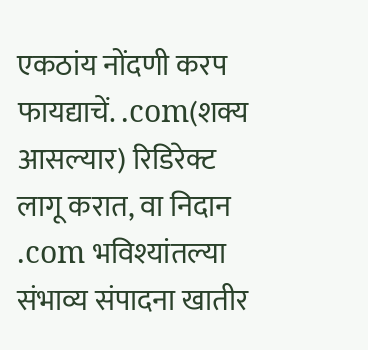एकठांय नोंदणी करप फायद्याचें. .com(शक्य आसल्यार) रिडिरेक्ट लागू करात, वा निदान .com भविश्यांतल्या संभाव्य संपादना खातीर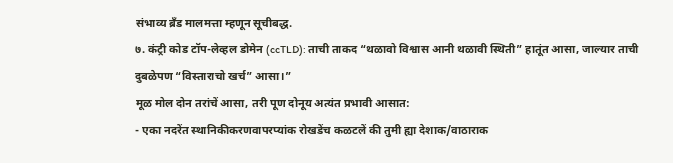संभाव्य ब्रँड मालमत्ता म्हणून सूचीबद्ध.
७. कंट्री कोड टॉप-लेव्हल डोमेन (ccTLD): ताची ताकद “थळावो विश्वास आनी थळावी स्थिती” हातूंत आसा, जाल्यार ताची दुबळेपण “विस्ताराचो खर्च” आसा।”
मूळ मोल दोन तरांचें आसा, तरी पूण दोनूय अत्यंत प्रभावी आसात:
- एका नदरेंत स्थानिकीकरणवापरप्यांक रोखडेंच कळटलें की तुमी ह्या देशाक/वाठाराक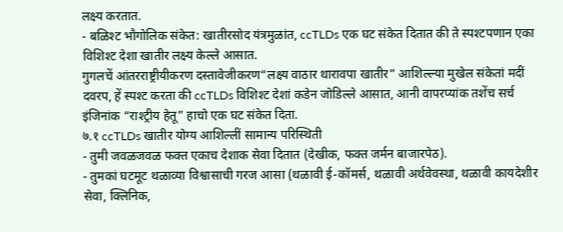लक्ष्य करतात.
- बळिश्ट भौगोलिक संकेत: खातीरसोद यंत्रमुळांत, ccTLDs एक घट संकेत दितात की ते स्पश्टपणान एका विशिश्ट देशा खातीर लक्ष्य केल्ले आसात.
गुगलचें आंतरराष्ट्रीयीकरण दस्तावेजीकरण“लक्ष्य वाठार थारावपा खातीर” आशिल्ल्या मुखेल संकेतां मदीं दवरप, हें स्पश्ट करता की ccTLDs विशिश्ट देशां कडेन जोडिल्ले आसात, आनी वापरप्यांक तशेंच सर्च इंजिनांक “राश्ट्रीय हेतू” हाचो एक घट संकेत दिता.
७.१ ccTLDs खातीर योग्य आशिल्लीं सामान्य परिस्थिती
- तुमी जवळजवळ फक्त एकाच देशाक सेवा दितात (देखीक, फक्त जर्मन बाजारपेठ).
- तुमकां घटमूट थळाव्या विश्वासाची गरज आसा (थळावी ई-कॉमर्स, थळावी अर्थवेवस्था, थळावी कायदेशीर सेवा, क्लिनिक,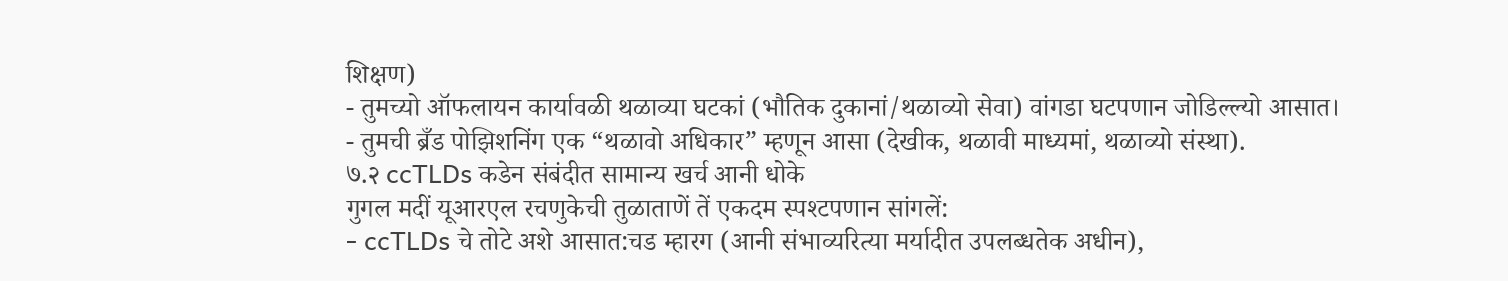शिक्षण)
- तुमच्यो ऑफलायन कार्यावळी थळाव्या घटकां (भौतिक दुकानां/थळाव्यो सेवा) वांगडा घटपणान जोडिल्ल्यो आसात।
- तुमची ब्रँड पोझिशनिंग एक “थळावो अधिकार” म्हणून आसा (देखीक, थळावी माध्यमां, थळाव्यो संस्था).
७.२ ccTLDs कडेन संबंदीत सामान्य खर्च आनी धोके
गुगल मदीं यूआरएल रचणुकेची तुळाताणें तें एकदम स्पश्टपणान सांगलें:
- ccTLDs चे तोटे अशे आसात:चड म्हारग (आनी संभाव्यरित्या मर्यादीत उपलब्धतेक अधीन),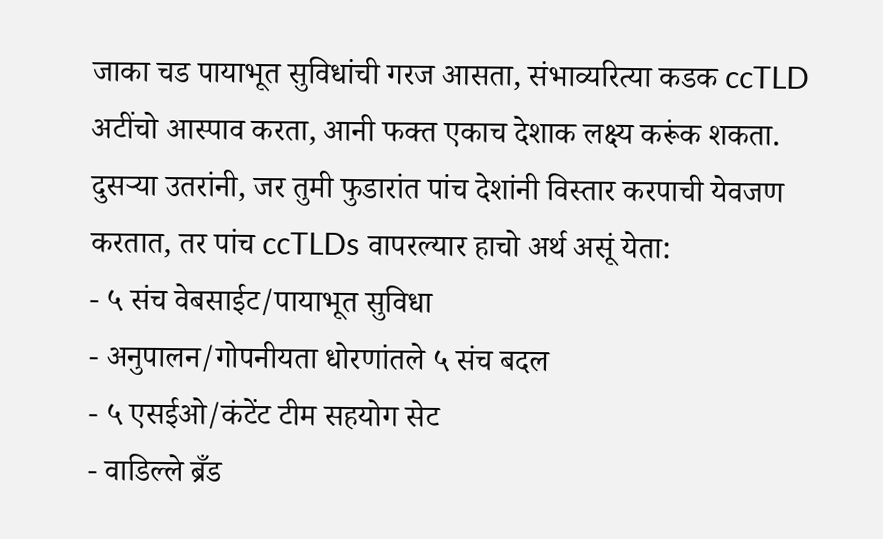जाका चड पायाभूत सुविधांची गरज आसता, संभाव्यरित्या कडक ccTLD अटींचो आस्पाव करता, आनी फक्त एकाच देशाक लक्ष्य करूंक शकता.
दुसऱ्या उतरांनी, जर तुमी फुडारांत पांच देशांनी विस्तार करपाची येवजण करतात, तर पांच ccTLDs वापरल्यार हाचो अर्थ असूं येता:
- ५ संच वेबसाईट/पायाभूत सुविधा
- अनुपालन/गोपनीयता धोरणांतले ५ संच बदल
- ५ एसईओ/कंटेंट टीम सहयोग सेट
- वाडिल्ले ब्रँड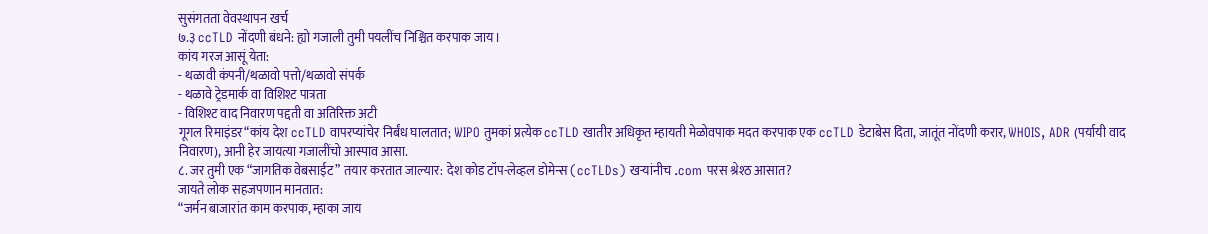सुसंगतता वेवस्थापन खर्च
७.३ ccTLD नोंदणी बंधने: ह्यो गजाली तुमी पयलींच निश्चित करपाक जाय।
कांय गरज आसूं येता:
- थळावी कंपनी/थळावो पत्तो/थळावो संपर्क
- थळावे ट्रेडमार्क वा विशिश्ट पात्रता
- विशिश्ट वाद निवारण पद्दती वा अतिरिक्त अटी
गूगल रिमाइंडर“कांय देश ccTLD वापरप्यांचेर निर्बंध घालतात; WIPO तुमकां प्रत्येक ccTLD खातीर अधिकृत म्हायती मेळोवपाक मदत करपाक एक ccTLD डेटाबेस दिता, जातूंत नोंदणी करार, WHOIS, ADR (पर्यायी वाद निवारण), आनी हेर जायत्या गजालींचो आस्पाव आसा.
८. जर तुमी एक “जागतिक वेबसाईट” तयार करतात जाल्यार: देश कोड टॉप-लेव्हल डोमेन्स (ccTLDs) खऱ्यांनीच .com परस श्रेश्ठ आसात?
जायते लोक सहजपणान मानतात:
“जर्मन बाजारांत काम करपाक, म्हाका जाय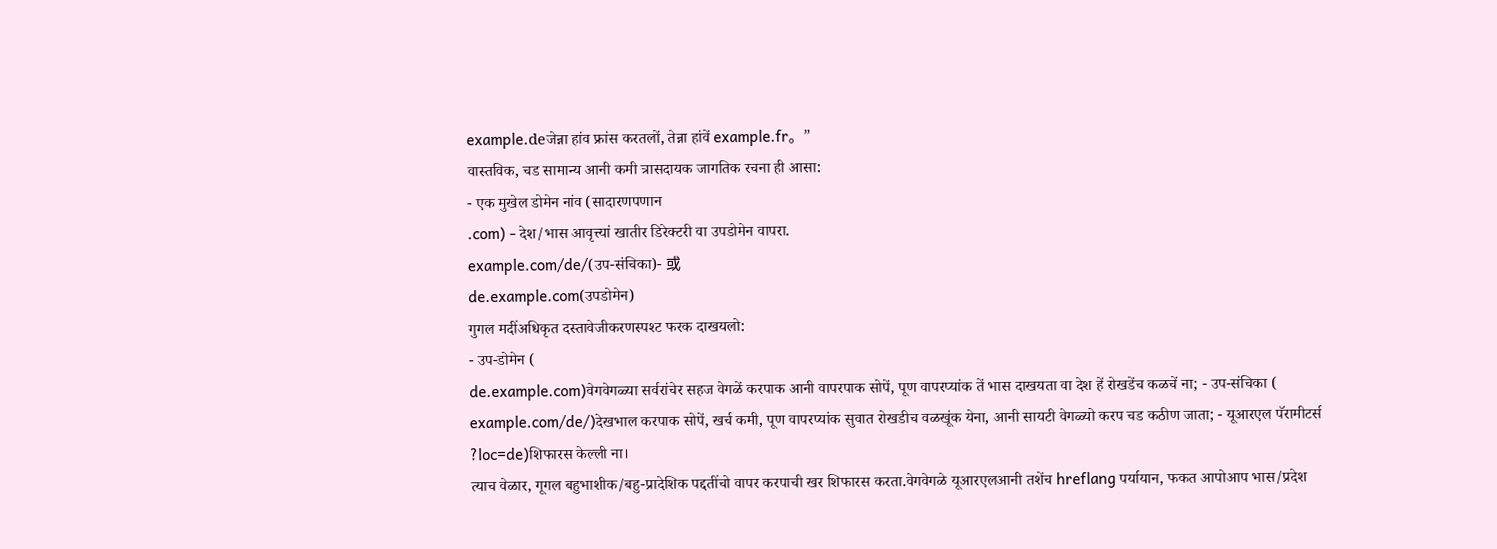example.deजेन्ना हांव फ्रांस करतलों, तेन्ना हांवें example.fr。”
वास्तविक, चड सामान्य आनी कमी त्रासदायक जागतिक रचना ही आसा:
- एक मुखेल डोमेन नांव (सादारणपणान
.com) - देश/भास आवृत्त्यां खातीर डिरेक्टरी वा उपडोमेन वापरा.
example.com/de/(उप-संचिका)- 或
de.example.com(उपडोमेन)
गुगल मदींअधिकृत दस्तावेजीकरणस्पश्ट फरक दाखयलो:
- उप-डोमेन (
de.example.com)वेगवेगळ्या सर्वरांचेर सहज वेगळें करपाक आनी वापरपाक सोपें, पूण वापरप्यांक तें भास दाखयता वा देश हें रोखडेंच कळचें ना; - उप-संचिका (
example.com/de/)देखभाल करपाक सोपें, खर्च कमी, पूण वापरप्यांक सुवात रोखडीच वळखूंक येना, आनी सायटी वेगळ्यो करप चड कठीण जाता; - यूआरएल पॅरामीटर्स
?loc=de)शिफारस केल्ली ना।
त्याच वेळार, गूगल बहुभाशीक/बहु-प्रादेशिक पद्दतींचो वापर करपाची खर शिफारस करता.वेगवेगळे यूआरएलआनी तशेंच hreflang पर्यायान, फकत आपोआप भास/प्रदेश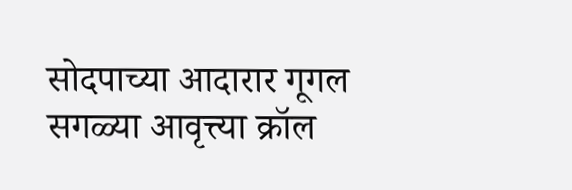सोदपाच्या आदारार गूगल सगळ्या आवृत्त्या क्रॉल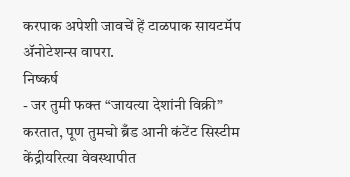करपाक अपेशी जावचें हें टाळपाक सायटमॅप ॲनोटेशन्स वापरा.
निष्कर्ष
- जर तुमी फक्त “जायत्या देशांनी विक्री” करतात, पूण तुमचो ब्रँड आनी कंटेंट सिस्टीम केंद्रीयरित्या वेवस्थापीत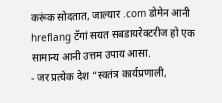करूंक सोदतात, जाल्यार .com डोमेन आनी hreflang टॅगां सयत सबडायरेक्टरीज हो एक सामान्य आनी उत्तम उपाय आसा.
- जर प्रत्येक देश “स्वतंत्र कार्यप्रणाली,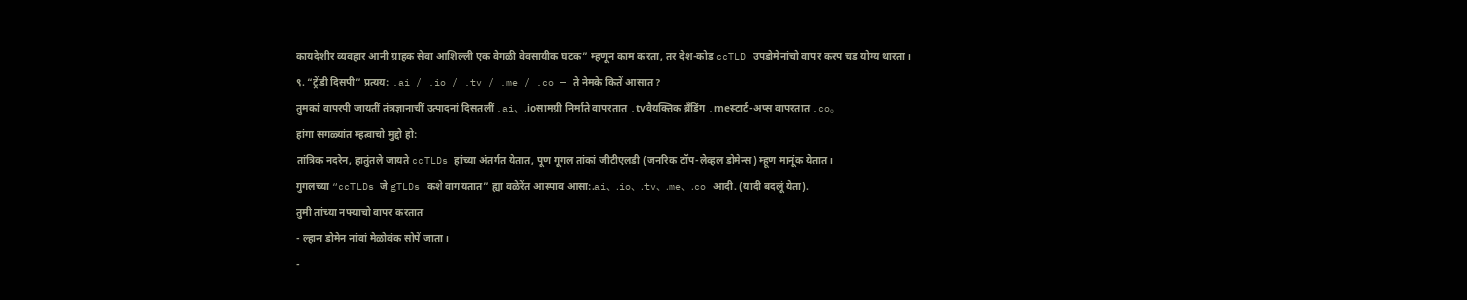कायदेशीर व्यवहार आनी ग्राहक सेवा आशिल्ली एक वेगळी वेवसायीक घटक” म्हणून काम करता, तर देश-कोड ccTLD उपडोमेनांचो वापर करप चड योग्य थारता।
९. “ट्रेंडी दिसपी” प्रत्यय: .ai / .io / .tv / .me / .co — ते नेमके कितें आसात?
तुमकां वापरपी जायतीं तंत्रज्ञानाचीं उत्पादनां दिसतलीं .ai、.ioसामग्री निर्माते वापरतात .tvवैयक्तिक ब्रँडिंग .meस्टार्ट-अप्स वापरतात .co。
हांगा सगळ्यांत म्हत्वाचो मुद्दो हो:
तांत्रिक नदरेन, हातुंतले जायते ccTLDs हांच्या अंतर्गत येतात, पूण गूगल तांकां जीटीएलडी (जनरिक टॉप-लेव्हल डोमेन्स) म्हूण मानूंक येतात।
गुगलच्या “ccTLDs जे gTLDs कशे वागयतात” ह्या वळेरेंत आस्पाव आसा:.ai、.io、.tv、.me、.co आदी. (यादी बदलूं येता).
तुमी तांच्या नफ्याचो वापर करतात
- ल्हान डोमेन नांवां मेळोवंक सोपें जाता।
-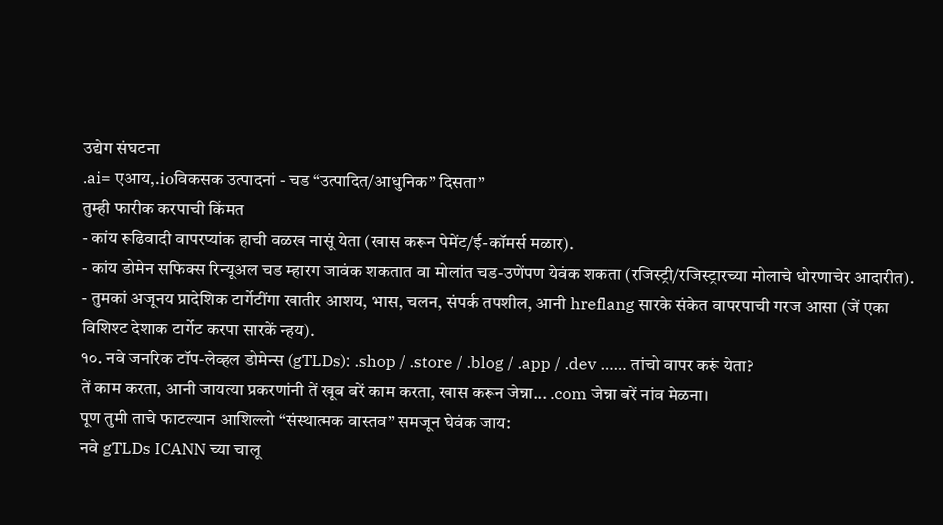उद्येग संघटना
.ai= एआय,.ioविकसक उत्पादनां - चड “उत्पादित/आधुनिक” दिसता”
तुम्ही फारीक करपाची किंमत
- कांय रूढिवादी वापरप्यांक हाची वळख नासूं येता (खास करून पेमेंट/ई-कॉमर्स मळार).
- कांय डोमेन सफिक्स रिन्यूअल चड म्हारग जावंक शकतात वा मोलांत चड-उणेंपण येवंक शकता (रजिस्ट्री/रजिस्ट्रारच्या मोलाचे धोरणाचेर आदारीत).
- तुमकां अजूनय प्रादेशिक टार्गेटींगा खातीर आशय, भास, चलन, संपर्क तपशील, आनी hreflang सारके संकेत वापरपाची गरज आसा (जें एका विशिश्ट देशाक टार्गेट करपा सारकें न्हय).
१०. नवे जनरिक टॉप-लेव्हल डोमेन्स (gTLDs): .shop / .store / .blog / .app / .dev …… तांचो वापर करूं येता?
तें काम करता, आनी जायत्या प्रकरणांनी तें खूब बरें काम करता, खास करून जेन्ना... .com जेन्ना बरें नांव मेळना।
पूण तुमी ताचे फाटल्यान आशिल्लो “संस्थात्मक वास्तव” समजून घेवंक जाय:
नवे gTLDs ICANN च्या चालू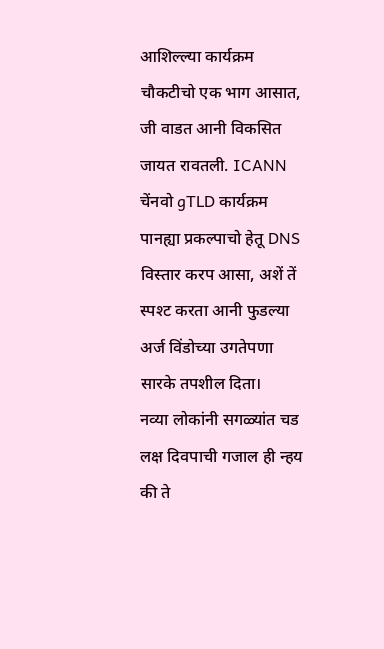आशिल्ल्या कार्यक्रम चौकटीचो एक भाग आसात, जी वाडत आनी विकसित जायत रावतली. ICANN चेंनवो gTLD कार्यक्रम पानह्या प्रकल्पाचो हेतू DNS विस्तार करप आसा, अशें तें स्पश्ट करता आनी फुडल्या अर्ज विंडोच्या उगतेपणा सारके तपशील दिता।
नव्या लोकांनी सगळ्यांत चड लक्ष दिवपाची गजाल ही न्हय की ते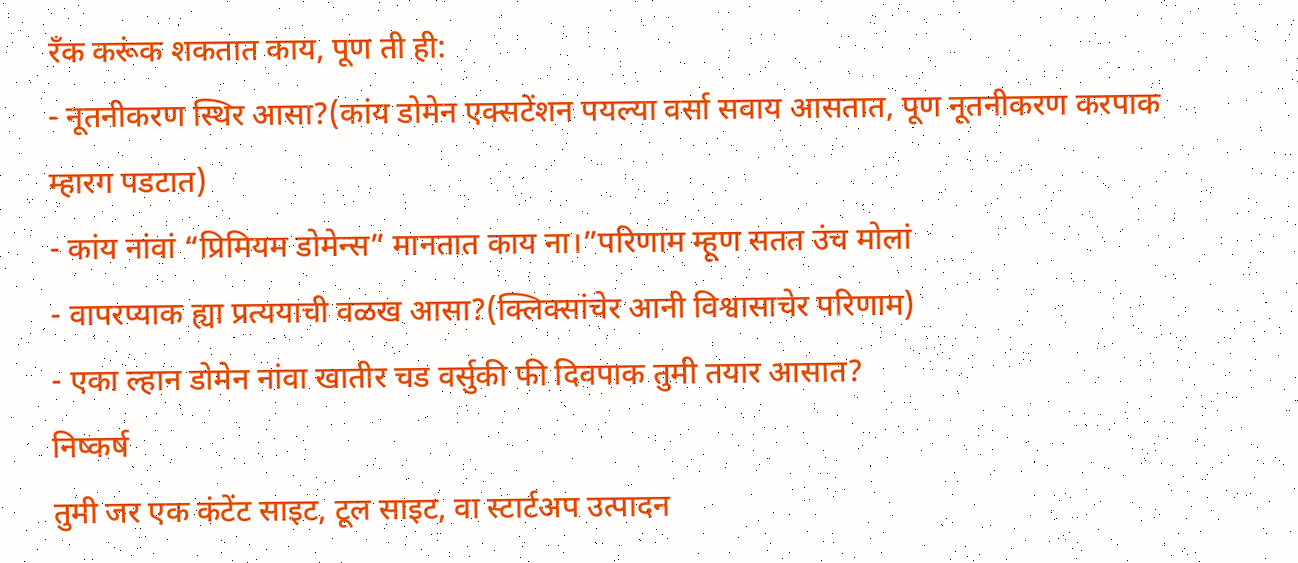रँक करूंक शकतात काय, पूण ती ही:
- नूतनीकरण स्थिर आसा?(कांय डोमेन एक्सटेंशन पयल्या वर्सा सवाय आसतात, पूण नूतनीकरण करपाक म्हारग पडटात)
- कांय नांवां “प्रिमियम डोमेन्स” मानतात काय ना।”परिणाम म्हूण सतत उंच मोलां
- वापरप्याक ह्या प्रत्ययाची वळख आसा?(क्लिक्सांचेर आनी विश्वासाचेर परिणाम)
- एका ल्हान डोमेन नांवा खातीर चड वर्सुकी फी दिवपाक तुमी तयार आसात?
निष्कर्ष
तुमी जर एक कंटेंट साइट, टूल साइट, वा स्टार्टअप उत्पादन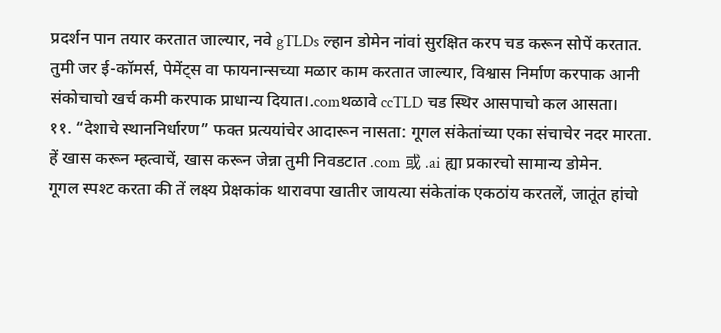प्रदर्शन पान तयार करतात जाल्यार, नवे gTLDs ल्हान डोमेन नांवां सुरक्षित करप चड करून सोपें करतात.
तुमी जर ई-कॉमर्स, पेमेंट्स वा फायनान्सच्या मळार काम करतात जाल्यार, विश्वास निर्माण करपाक आनी संकोचाचो खर्च कमी करपाक प्राधान्य दियात।.comथळावे ccTLD चड स्थिर आसपाचो कल आसता।
११. “देशाचे स्थाननिर्धारण” फक्त प्रत्ययांचेर आदारून नासता: गूगल संकेतांच्या एका संचाचेर नदर मारता.
हें खास करून म्हत्वाचें, खास करून जेन्ना तुमी निवडटात .com 或 .ai ह्या प्रकारचो सामान्य डोमेन.
गूगल स्पश्ट करता की तें लक्ष्य प्रेक्षकांक थारावपा खातीर जायत्या संकेतांक एकठांय करतलें, जातूंत हांचो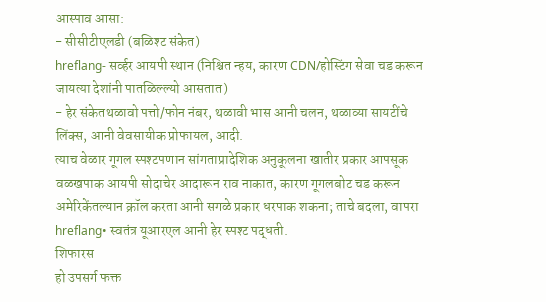आस्पाव आसा:
- सीसीटीएलडी (बळिश्ट संकेत)
hreflang- सर्व्हर आयपी स्थान (निश्चित न्हय, कारण CDN/होस्टिंग सेवा चड करून जायत्या देशांनी पातळिल्ल्यो आसतात)
- हेर संकेतथळावो पत्तो/फोन नंबर, थळावी भास आनी चलन, थळाव्या सायटींचे लिंक्स, आनी वेवसायीक प्रोफायल, आदी.
त्याच वेळार गूगल स्पश्टपणान सांगताप्रादेशिक अनुकूलना खातीर प्रकार आपसूक वळखपाक आयपी सोदाचेर आदारून राव नाकात, कारण गूगलबोट चड करून अमेरिकेंतल्यान क्रॉल करता आनी सगळे प्रकार धरपाक शकना; ताचे बदला, वापरा hreflang• स्वतंत्र यूआरएल आनी हेर स्पश्ट पद्धती.
शिफारस
हो उपसर्ग फक्त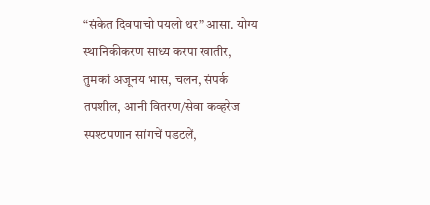“संकेत दिवपाचो पयलो थर” आसा. योग्य स्थानिकीकरण साध्य करपा खातीर, तुमकां अजूनय भास, चलन, संपर्क तपशील, आनी वितरण/सेवा कव्हरेज स्पश्टपणान सांगचें पडटलें,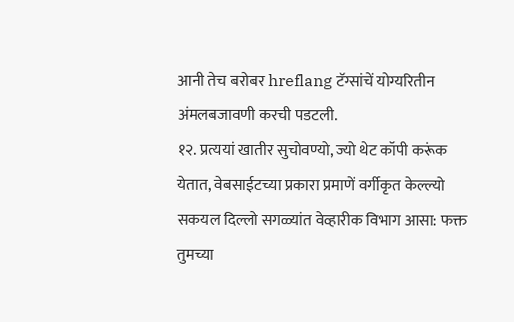आनी तेच बरोबर hreflang टॅग्सांचें योग्यरितीन अंमलबजावणी करची पडटली.
१२. प्रत्ययां खातीर सुचोवण्यो, ज्यो थेट कॉपी करूंक येतात, वेबसाईटच्या प्रकारा प्रमाणें वर्गीकृत केल्ल्यो
सकयल दिल्लो सगळ्यांत वेव्हारीक विभाग आसा: फक्त तुमच्या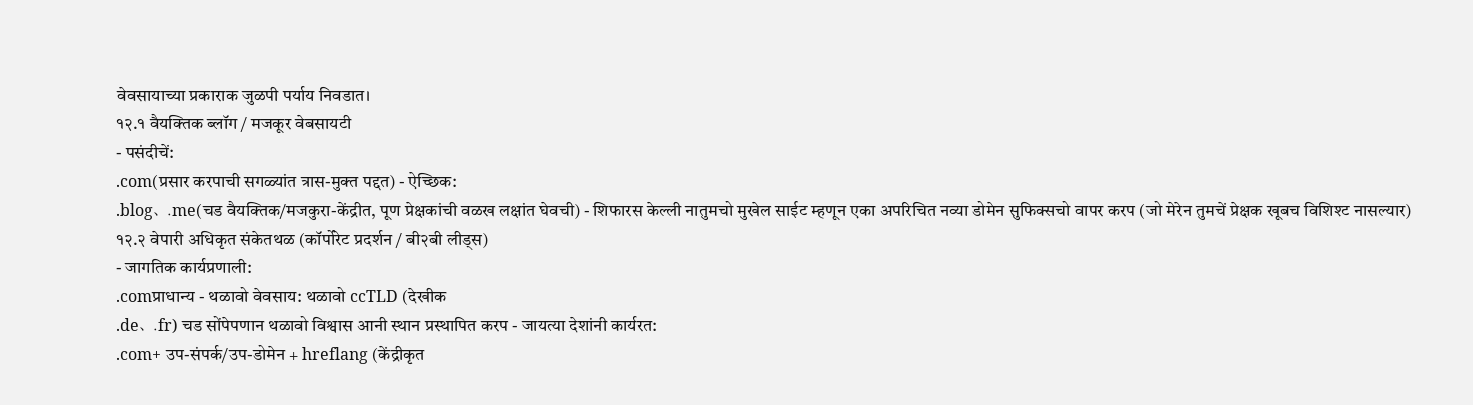वेवसायाच्या प्रकाराक जुळपी पर्याय निवडात।
१२.१ वैयक्तिक ब्लॉग / मजकूर वेबसायटी
- पसंदीचें:
.com(प्रसार करपाची सगळ्यांत त्रास-मुक्त पद्दत) - ऐच्छिक:
.blog、.me(चड वैयक्तिक/मजकुरा-केंद्रीत, पूण प्रेक्षकांची वळख लक्षांत घेवची) - शिफारस केल्ली नातुमचो मुखेल साईट म्हणून एका अपरिचित नव्या डोमेन सुफिक्सचो वापर करप (जो मेरेन तुमचें प्रेक्षक खूबच विशिश्ट नासल्यार)
१२.२ वेपारी अधिकृत संकेतथळ (कॉर्पोरेट प्रदर्शन / बी२बी लीड्स)
- जागतिक कार्यप्रणाली:
.comप्राधान्य - थळावो वेवसाय: थळावो ccTLD (देखीक
.de、.fr) चड सोंपेपणान थळावो विश्वास आनी स्थान प्रस्थापित करप - जायत्या देशांनी कार्यरत:
.com+ उप-संपर्क/उप-डोमेन + hreflang (केंद्रीकृत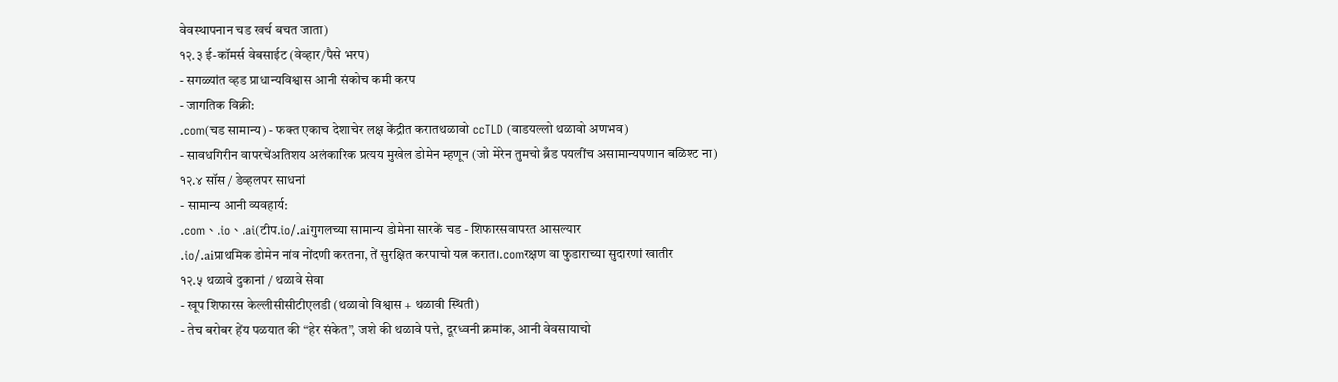वेवस्थापनान चड खर्च बचत जाता)
१२.३ ई-कॉमर्स वेबसाईट (वेव्हार/पैसे भरप)
- सगळ्यांत व्हड प्राधान्यविश्वास आनी संकोच कमी करप
- जागतिक विक्री:
.com(चड सामान्य) - फक्त एकाच देशाचेर लक्ष केंद्रीत करातथळावो ccTLD (वाडयल्लो थळावो अणभव)
- सावधगिरीन वापरचेंअतिशय अलंकारिक प्रत्यय मुखेल डोमेन म्हणून (जो मेरेन तुमचो ब्रँड पयलींच असामान्यपणान बळिश्ट ना)
१२.४ सॉस / डेव्हलपर साधनां
- सामान्य आनी व्यवहार्य:
.com、.io、.ai(टीप.io/.aiगुगलच्या सामान्य डोमेना सारकें चड - शिफारसवापरत आसल्यार
.io/.aiप्राथमिक डोमेन नांव नोंदणी करतना, तें सुरक्षित करपाचो यत्न करात।.comरक्षण वा फुडाराच्या सुदारणां खातीर
१२.५ थळावे दुकानां / थळावे सेवा
- खूप शिफारस केल्लीसीसीटीएलडी (थळावो विश्वास + थळावी स्थिती)
- तेच बरोबर हेंय पळयात की “हेर संकेत”, जशे की थळावे पत्ते, दूरध्वनी क्रमांक, आनी वेवसायाचो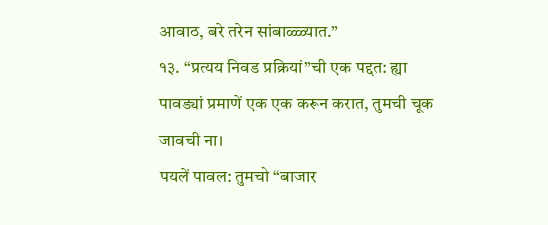आवाठ, बरे तरेन सांबाळ्ळ्यात.”
१३. “प्रत्यय निवड प्रक्रियां”ची एक पद्दत: ह्या पावड्यां प्रमाणें एक एक करून करात, तुमची चूक जावची ना।
पयलें पावल: तुमचो “बाजार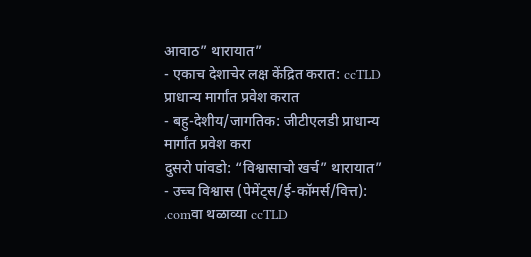आवाठ” थारायात”
- एकाच देशाचेर लक्ष केंद्रित करात: ccTLD प्राधान्य मार्गांत प्रवेश करात
- बहु-देशीय/जागतिक: जीटीएलडी प्राधान्य मार्गांत प्रवेश करा
दुसरो पांवडो: “विश्वासाचो खर्च” थारायात”
- उच्च विश्वास (पेमेंट्स/ई-कॉमर्स/वित्त):
.comवा थळाव्या ccTLD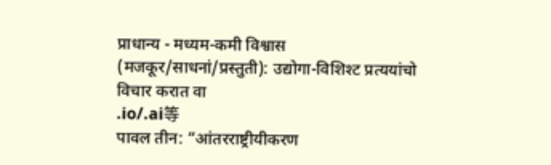प्राधान्य - मध्यम-कमी विश्वास (मजकूर/साधनां/प्रस्तुती): उद्योगा-विशिश्ट प्रत्ययांचो विचार करात वा
.io/.ai等
पावल तीन: “आंतरराष्ट्रीयीकरण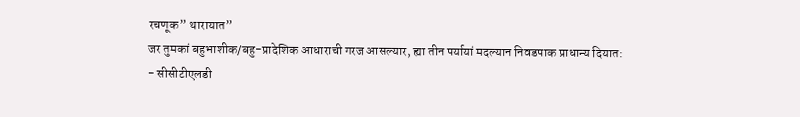रचणूक” थारायात”
जर तुमकां बहुभाशीक/बहु-प्रादेशिक आधाराची गरज आसल्यार, ह्या तीन पर्यायां मदल्यान निवडपाक प्राधान्य दियात:
- सीसीटीएलडी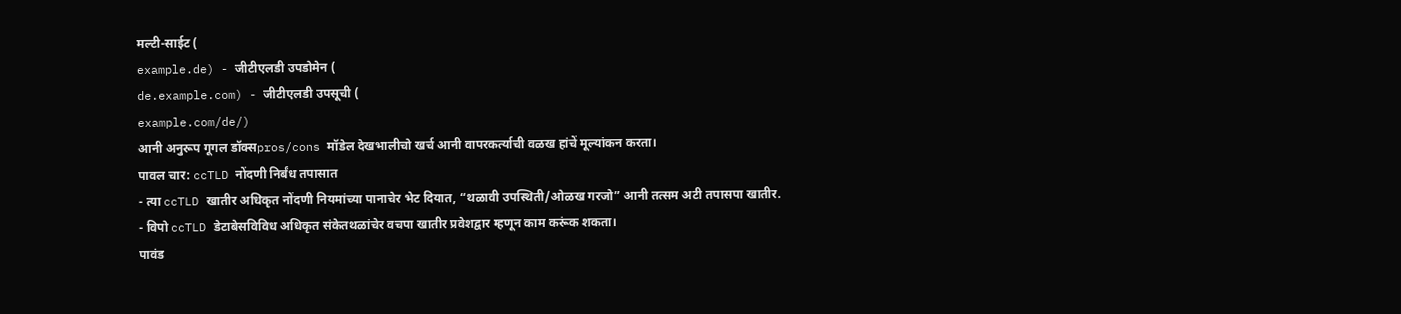मल्टी-साईट (
example.de) - जीटीएलडी उपडोमेन (
de.example.com) - जीटीएलडी उपसूची (
example.com/de/)
आनी अनुरूप गूगल डॉक्सpros/cons मॉडेल देखभालीचो खर्च आनी वापरकर्त्याची वळख हांचें मूल्यांकन करता।
पावल चार: ccTLD नोंदणी निर्बंध तपासात
- त्या ccTLD खातीर अधिकृत नोंदणी नियमांच्या पानाचेर भेट दियात, “थळावी उपस्थिती/ओळख गरजो” आनी तत्सम अटी तपासपा खातीर.
- विपो ccTLD डेटाबेसविविध अधिकृत संकेतथळांचेर वचपा खातीर प्रवेशद्वार म्हणून काम करूंक शकता।
पावंड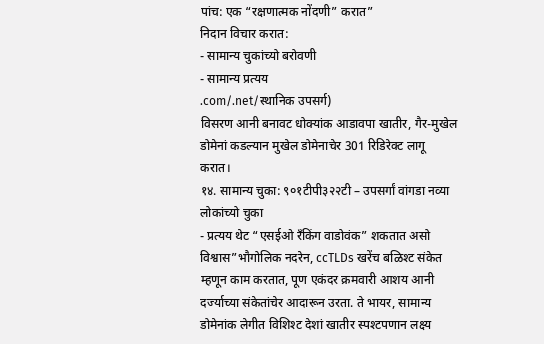पांच: एक “रक्षणात्मक नोंदणी” करात”
निदान विचार करात:
- सामान्य चुकांच्यो बरोवणी
- सामान्य प्रत्यय
.com/.net/स्थानिक उपसर्ग)
विसरण आनी बनावट धोक्यांक आडावपा खातीर, गैर-मुखेल डोमेनां कडल्यान मुखेल डोमेनाचेर 301 रिडिरेक्ट लागू करात।
१४. सामान्य चुका: ९०१टीपी३२२टी – उपसर्गां वांगडा नव्या लोकांच्यो चुका
- प्रत्यय थेट “एसईओ रँकिंग वाडोवंक” शकतात असो विश्वास”भौगोलिक नदरेन, ccTLDs खरेंच बळिश्ट संकेत म्हणून काम करतात, पूण एकंदर क्रमवारी आशय आनी दर्ज्याच्या संकेतांचेर आदारून उरता. ते भायर, सामान्य डोमेनांक लेगीत विशिश्ट देशां खातीर स्पश्टपणान लक्ष्य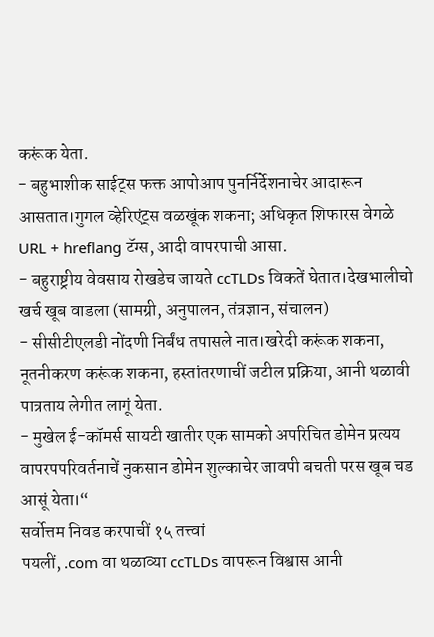करूंक येता.
- बहुभाशीक साईट्स फक्त आपोआप पुनर्निर्देशनाचेर आदारून आसतात।गुगल व्हेरिएंट्स वळखूंक शकना; अधिकृत शिफारस वेगळे URL + hreflang टॅग्स, आदी वापरपाची आसा.
- बहुराष्ट्रीय वेवसाय रोखडेच जायते ccTLDs विकतें घेतात।देखभालीचो खर्च खूब वाडला (सामग्री, अनुपालन, तंत्रज्ञान, संचालन)
- सीसीटीएलडी नोंदणी निर्बंध तपासले नात।खरेदी करूंक शकना, नूतनीकरण करूंक शकना, हस्तांतरणाचीं जटील प्रक्रिया, आनी थळावी पात्रताय लेगीत लागूं येता.
- मुखेल ई-कॉमर्स सायटी खातीर एक सामको अपरिचित डोमेन प्रत्यय वापरपपरिवर्तनाचें नुकसान डोमेन शुल्काचेर जावपी बचती परस खूब चड आसूं येता।“
सर्वोत्तम निवड करपाचीं १५ तत्त्वां
पयलीं, .com वा थळाव्या ccTLDs वापरून विश्वास आनी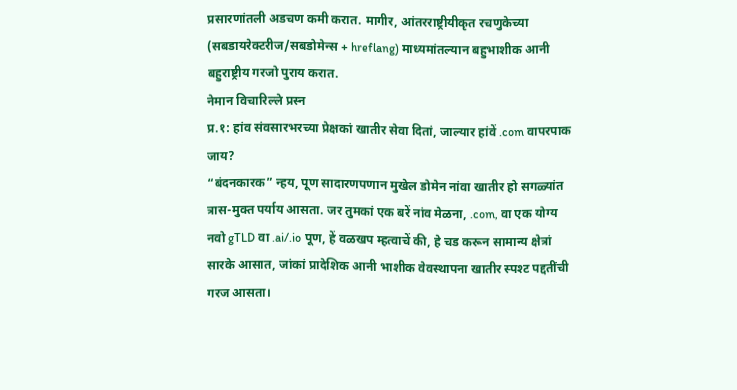प्रसारणांतली अडचण कमी करात. मागीर, आंतरराष्ट्रीयीकृत रचणुकेच्या (सबडायरेक्टरीज/सबडोमेन्स + hreflang) माध्यमांतल्यान बहुभाशीक आनी बहुराष्ट्रीय गरजो पुराय करात.
नेमान विचारिल्ले प्रस्न
प्र.१: हांव संवसारभरच्या प्रेक्षकां खातीर सेवा दितां, जाल्यार हांवें .com वापरपाक जाय?
“बंदनकारक” न्हय, पूण सादारणपणान मुखेल डोमेन नांवा खातीर हो सगळ्यांत त्रास-मुक्त पर्याय आसता. जर तुमकां एक बरें नांव मेळना, .com, वा एक योग्य नवो gTLD वा .ai/.io पूण, हें वळखप म्हत्वाचें की, हे चड करून सामान्य क्षेत्रां सारके आसात, जांकां प्रादेशिक आनी भाशीक वेवस्थापना खातीर स्पश्ट पद्दतींची गरज आसता।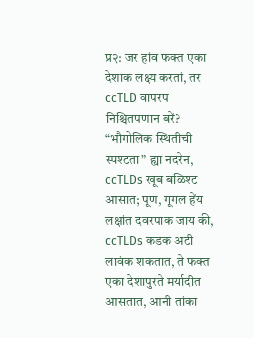प्र२: जर हांव फक्त एका देशाक लक्ष्य करतां, तर ccTLD वापरप निश्चितपणान बरें?
“भौगोलिक स्थितीची स्पश्टता” ह्या नदरेन, ccTLDs खूब बळिश्ट आसात; पूण, गूगल हेंय लक्षांत दवरपाक जाय की, ccTLDs कडक अटी लावंक शकतात, ते फक्त एका देशापुरते मर्यादीत आसतात, आनी तांका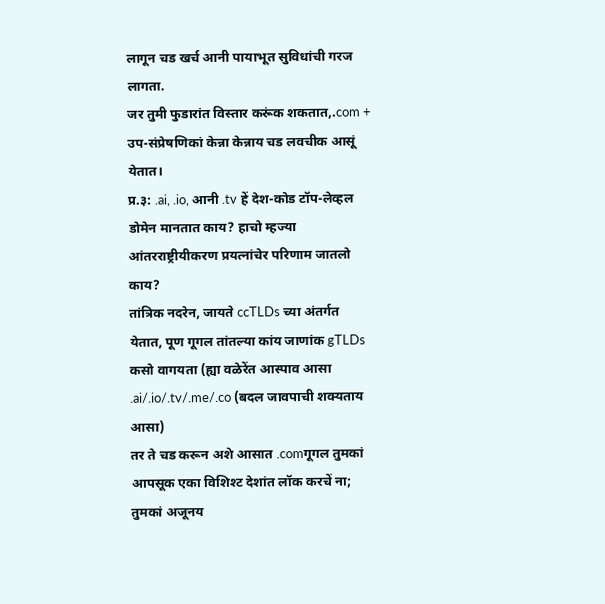लागून चड खर्च आनी पायाभूत सुविधांची गरज लागता.
जर तुमी फुडारांत विस्तार करूंक शकतात,.com + उप-संप्रेषणिकां केन्ना केन्नाय चड लवचीक आसूं येतात।
प्र.३: .ai, .io, आनी .tv हें देश-कोड टॉप-लेव्हल डोमेन मानतात काय? हाचो म्हज्या आंतरराष्ट्रीयीकरण प्रयत्नांचेर परिणाम जातलो काय?
तांत्रिक नदरेन, जायते ccTLDs च्या अंतर्गत येतात, पूण गूगल तांतल्या कांय जाणांक gTLDs कसो वागयता (ह्या वळेरेंत आस्पाव आसा .ai/.io/.tv/.me/.co (बदल जावपाची शक्यताय आसा)
तर ते चड करून अशे आसात .comगूगल तुमकां आपसूक एका विशिश्ट देशांत लॉक करचें ना; तुमकां अजूनय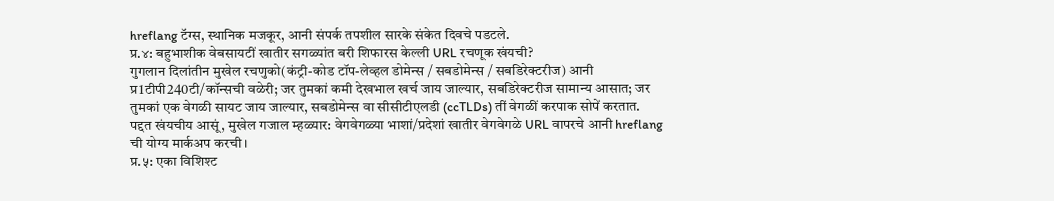hreflang टॅग्स, स्थानिक मजकूर, आनी संपर्क तपशील सारके संकेत दिवचे पडटले.
प्र.४: बहुभाशीक वेबसायटीं खातीर सगळ्यांत बरी शिफारस केल्ली URL रचणूक खंयची?
गुगलान दिलांतीन मुखेल रचणुको(कंट्री-कोड टॉप-लेव्हल डोमेन्स / सबडोमेन्स / सबडिरेक्टरीज) आनी प्र1टीपी240टी/कॉन्सची वळेरी; जर तुमकां कमी देखभाल खर्च जाय जाल्यार, सबडिरेक्टरीज सामान्य आसात; जर तुमकां एक वेगळी सायट जाय जाल्यार, सबडोमेन्स वा सीसीटीएलडी (ccTLDs) तीं वेगळीं करपाक सोपें करतात.
पद्दत खंयचीय आसूं, मुखेल गजाल म्हळ्यार: वेगवेगळ्या भाशां/प्रदेशां खातीर वेगवेगळे URL वापरचे आनी hreflang ची योग्य मार्कअप करची।
प्र.५: एका विशिश्ट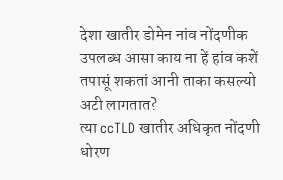देशा खातीर डोमेन नांव नोंदणीक उपलब्ध आसा काय ना हें हांव कशें तपासूं शकतां आनी ताका कसल्यो अटी लागतात?
त्या ccTLD खातीर अधिकृत नोंदणी धोरण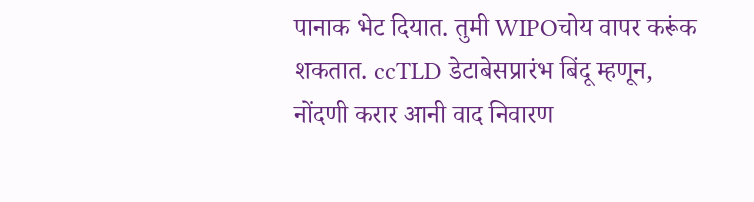पानाक भेट दियात. तुमी WIPOचोय वापर करूंक शकतात. ccTLD डेटाबेसप्रारंभ बिंदू म्हणून, नोंदणी करार आनी वाद निवारण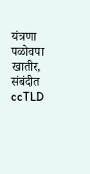यंत्रणा पळोवपा खातीर, संबंदीत ccTLD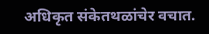अधिकृत संकेतथळांचेर वचात.